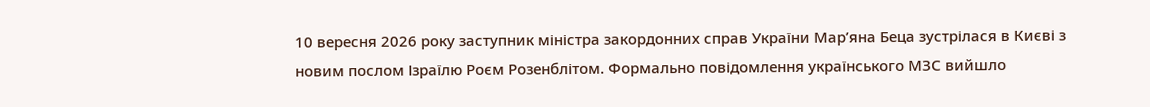10 вересня 2026 року заступник міністра закордонних справ України Мар’яна Беца зустрілася в Києві з новим послом Ізраїлю Роєм Розенблітом. Формально повідомлення українського МЗС вийшло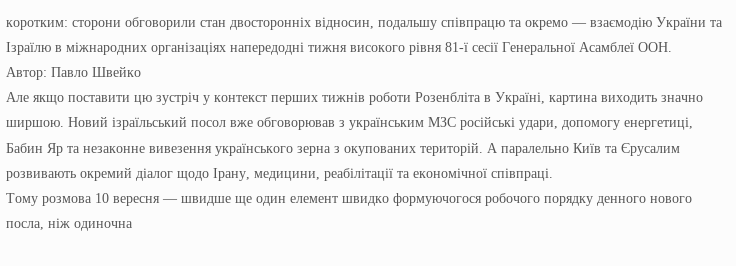коротким: сторони обговорили стан двосторонніх відносин, подальшу співпрацю та окремо — взаємодію України та Ізраїлю в міжнародних організаціях напередодні тижня високого рівня 81-ї сесії Генеральної Асамблеї ООН.
Автор: Павло Швейко
Але якщо поставити цю зустріч у контекст перших тижнів роботи Розенбліта в Україні, картина виходить значно ширшою. Новий ізраїльський посол вже обговорював з українським МЗС російські удари, допомогу енергетиці, Бабин Яр та незаконне вивезення українського зерна з окупованих територій. А паралельно Київ та Єрусалим розвивають окремий діалог щодо Ірану, медицини, реабілітації та економічної співпраці.
Тому розмова 10 вересня — швидше ще один елемент швидко формуючогося робочого порядку денного нового посла, ніж одиночна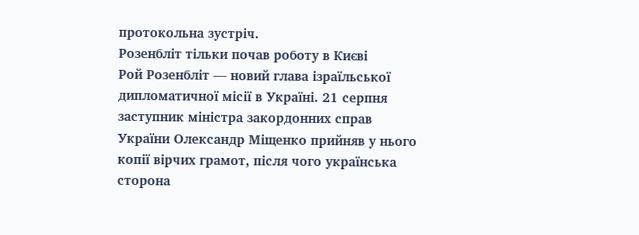протокольна зустріч.
Розенбліт тільки почав роботу в Києві
Рой Розенбліт — новий глава ізраїльської дипломатичної місії в Україні. 21 серпня заступник міністра закордонних справ України Олександр Міщенко прийняв у нього копії вірчих грамот, після чого українська сторона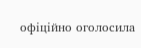офіційно оголосила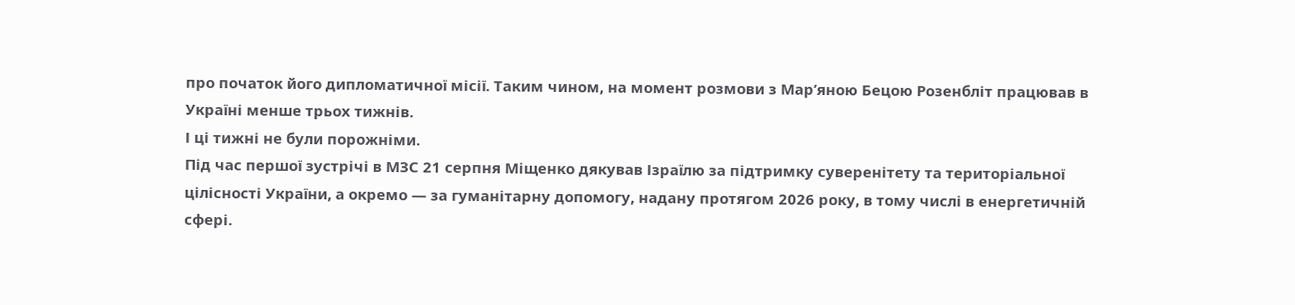про початок його дипломатичної місії. Таким чином, на момент розмови з Мар’яною Бецою Розенбліт працював в Україні менше трьох тижнів.
І ці тижні не були порожніми.
Під час першої зустрічі в МЗС 21 серпня Міщенко дякував Ізраїлю за підтримку суверенітету та територіальної цілісності України, а окремо — за гуманітарну допомогу, надану протягом 2026 року, в тому числі в енергетичній сфері.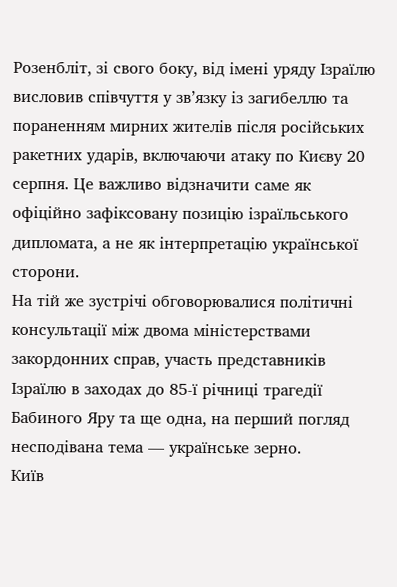Розенбліт, зі свого боку, від імені уряду Ізраїлю висловив співчуття у зв’язку із загибеллю та пораненням мирних жителів після російських ракетних ударів, включаючи атаку по Києву 20 серпня. Це важливо відзначити саме як офіційно зафіксовану позицію ізраїльського дипломата, а не як інтерпретацію української сторони.
На тій же зустрічі обговорювалися політичні консультації між двома міністерствами закордонних справ, участь представників Ізраїлю в заходах до 85-ї річниці трагедії Бабиного Яру та ще одна, на перший погляд несподівана тема — українське зерно.
Київ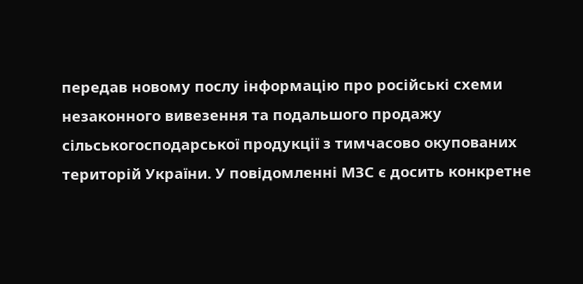передав новому послу інформацію про російські схеми незаконного вивезення та подальшого продажу сільськогосподарської продукції з тимчасово окупованих територій України. У повідомленні МЗС є досить конкретне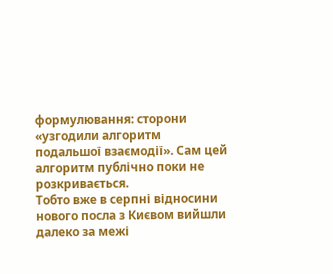формулювання: сторони «узгодили алгоритм подальшої взаємодії». Сам цей алгоритм публічно поки не розкривається.
Тобто вже в серпні відносини нового посла з Києвом вийшли далеко за межі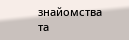знайомства та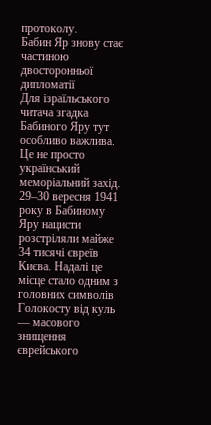протоколу.
Бабин Яр знову стає частиною двосторонньої дипломатії
Для ізраїльського читача згадка Бабиного Яру тут особливо важлива. Це не просто український меморіальний захід.
29–30 вересня 1941 року в Бабиному Яру нацисти розстріляли майже 34 тисячі євреїв Києва. Надалі це місце стало одним з головних символів Голокосту від куль — масового знищення єврейського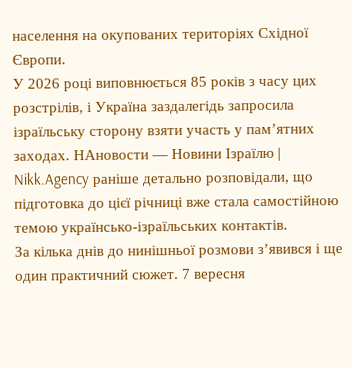населення на окупованих територіях Східної Європи.
У 2026 році виповнюється 85 років з часу цих розстрілів, і Україна заздалегідь запросила ізраїльську сторону взяти участь у пам’ятних заходах. НАновости — Новини Ізраїлю | Nikk.Agency раніше детально розповідали, що підготовка до цієї річниці вже стала самостійною темою українсько-ізраїльських контактів.
За кілька днів до нинішньої розмови з’явився і ще один практичний сюжет. 7 вересня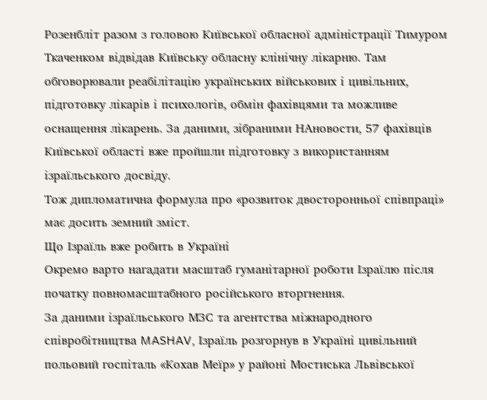Розенбліт разом з головою Київської обласної адміністрації Тимуром Ткаченком відвідав Київську обласну клінічну лікарню. Там обговорювали реабілітацію українських військових і цивільних, підготовку лікарів і психологів, обмін фахівцями та можливе оснащення лікарень. За даними, зібраними НАновости, 57 фахівців Київської області вже пройшли підготовку з використанням ізраїльського досвіду.
Тож дипломатична формула про «розвиток двосторонньої співпраці» має досить земний зміст.
Що Ізраїль вже робить в Україні
Окремо варто нагадати масштаб гуманітарної роботи Ізраїлю після початку повномасштабного російського вторгнення.
За даними ізраїльського МЗС та агентства міжнародного співробітництва MASHAV, Ізраїль розгорнув в Україні цивільний польовий госпіталь «Кохав Меїр» у районі Мостиська Львівської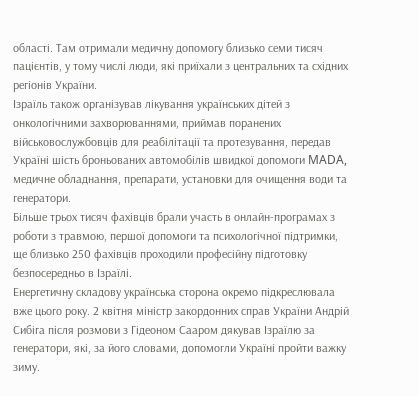області. Там отримали медичну допомогу близько семи тисяч пацієнтів, у тому числі люди, які приїхали з центральних та східних регіонів України.
Ізраїль також організував лікування українських дітей з онкологічними захворюваннями, приймав поранених військовослужбовців для реабілітації та протезування, передав Україні шість броньованих автомобілів швидкої допомоги MADA, медичне обладнання, препарати, установки для очищення води та генератори.
Більше трьох тисяч фахівців брали участь в онлайн-програмах з роботи з травмою, першої допомоги та психологічної підтримки, ще близько 250 фахівців проходили професійну підготовку безпосередньо в Ізраїлі.
Енергетичну складову українська сторона окремо підкреслювала вже цього року. 2 квітня міністр закордонних справ України Андрій Сибіга після розмови з Гідеоном Сааром дякував Ізраїлю за генератори, які, за його словами, допомогли Україні пройти важку зиму.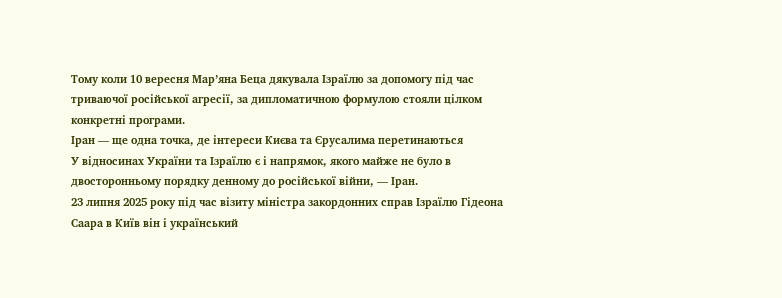Тому коли 10 вересня Мар’яна Беца дякувала Ізраїлю за допомогу під час триваючої російської агресії, за дипломатичною формулою стояли цілком конкретні програми.
Іран — ще одна точка, де інтереси Києва та Єрусалима перетинаються
У відносинах України та Ізраїлю є і напрямок, якого майже не було в двосторонньому порядку денному до російської війни, — Іран.
23 липня 2025 року під час візиту міністра закордонних справ Ізраїлю Гідеона Саара в Київ він і український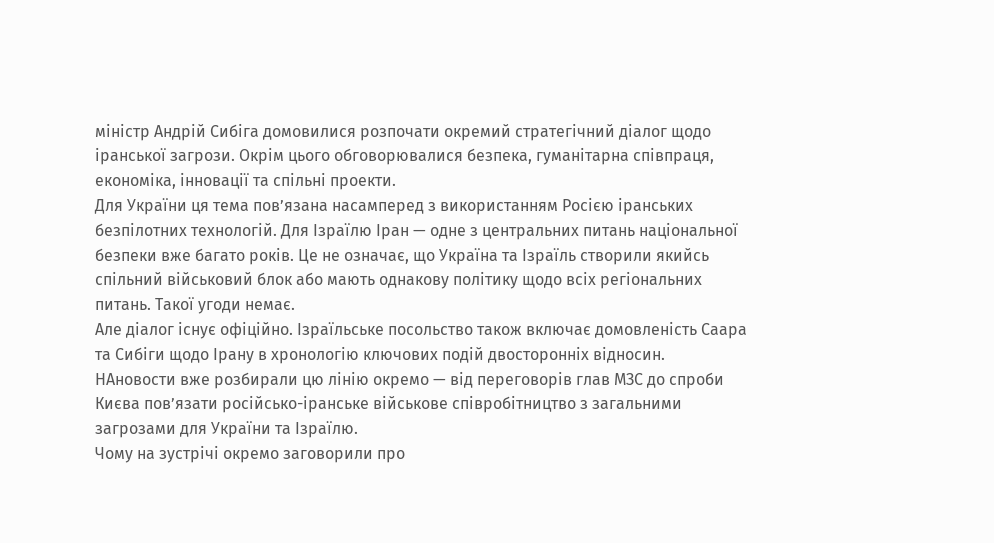міністр Андрій Сибіга домовилися розпочати окремий стратегічний діалог щодо іранської загрози. Окрім цього обговорювалися безпека, гуманітарна співпраця, економіка, інновації та спільні проекти.
Для України ця тема пов’язана насамперед з використанням Росією іранських безпілотних технологій. Для Ізраїлю Іран — одне з центральних питань національної безпеки вже багато років. Це не означає, що Україна та Ізраїль створили якийсь спільний військовий блок або мають однакову політику щодо всіх регіональних питань. Такої угоди немає.
Але діалог існує офіційно. Ізраїльське посольство також включає домовленість Саара та Сибіги щодо Ірану в хронологію ключових подій двосторонніх відносин.
НАновости вже розбирали цю лінію окремо — від переговорів глав МЗС до спроби Києва пов’язати російсько-іранське військове співробітництво з загальними загрозами для України та Ізраїлю.
Чому на зустрічі окремо заговорили про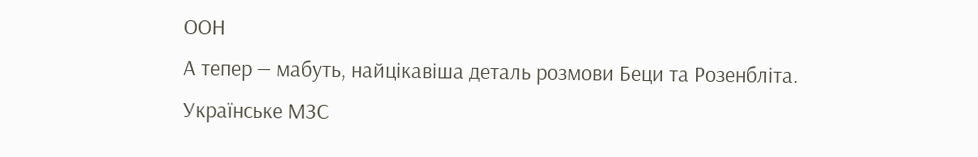ООН
А тепер — мабуть, найцікавіша деталь розмови Беци та Розенбліта.
Українське МЗС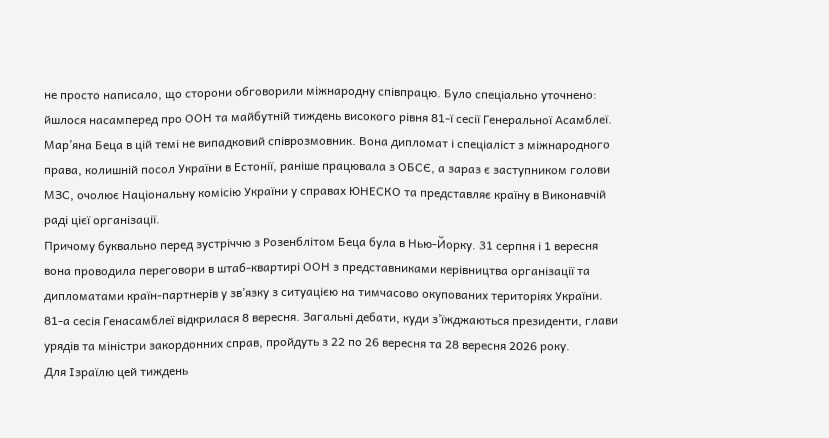не просто написало, що сторони обговорили міжнародну співпрацю. Було спеціально уточнено: йшлося насамперед про ООН та майбутній тиждень високого рівня 81-ї сесії Генеральної Асамблеї.
Мар’яна Беца в цій темі не випадковий співрозмовник. Вона дипломат і спеціаліст з міжнародного права, колишній посол України в Естонії, раніше працювала з ОБСЄ, а зараз є заступником голови МЗС, очолює Національну комісію України у справах ЮНЕСКО та представляє країну в Виконавчій раді цієї організації.
Причому буквально перед зустріччю з Розенблітом Беца була в Нью-Йорку. 31 серпня і 1 вересня вона проводила переговори в штаб-квартирі ООН з представниками керівництва організації та дипломатами країн-партнерів у зв’язку з ситуацією на тимчасово окупованих територіях України.
81-а сесія Генасамблеї відкрилася 8 вересня. Загальні дебати, куди з’їжджаються президенти, глави урядів та міністри закордонних справ, пройдуть з 22 по 26 вересня та 28 вересня 2026 року.
Для Ізраїлю цей тиждень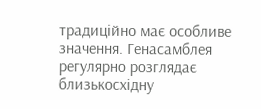традиційно має особливе значення. Генасамблея регулярно розглядає близькосхідну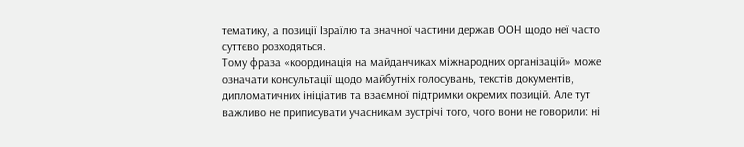тематику, а позиції Ізраїлю та значної частини держав ООН щодо неї часто суттєво розходяться.
Тому фраза «координація на майданчиках міжнародних організацій» може означати консультації щодо майбутніх голосувань, текстів документів, дипломатичних ініціатив та взаємної підтримки окремих позицій. Але тут важливо не приписувати учасникам зустрічі того, чого вони не говорили: ні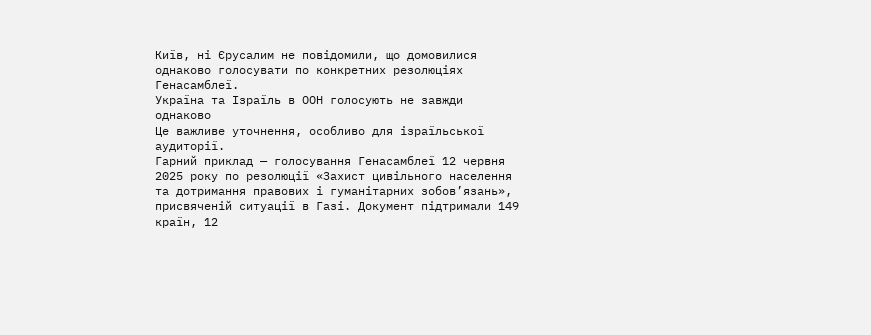Київ, ні Єрусалим не повідомили, що домовилися однаково голосувати по конкретних резолюціях Генасамблеї.
Україна та Ізраїль в ООН голосують не завжди однаково
Це важливе уточнення, особливо для ізраїльської аудиторії.
Гарний приклад — голосування Генасамблеї 12 червня 2025 року по резолюції «Захист цивільного населення та дотримання правових і гуманітарних зобов’язань», присвяченій ситуації в Газі. Документ підтримали 149 країн, 12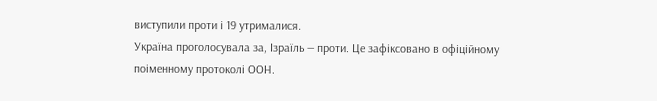виступили проти і 19 утрималися.
Україна проголосувала за, Ізраїль — проти. Це зафіксовано в офіційному поіменному протоколі ООН.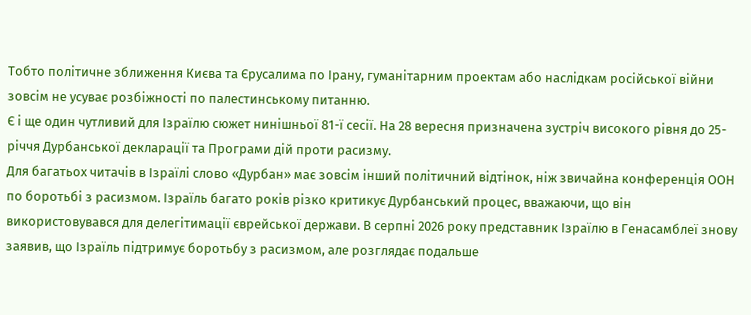Тобто політичне зближення Києва та Єрусалима по Ірану, гуманітарним проектам або наслідкам російської війни зовсім не усуває розбіжності по палестинському питанню.
Є і ще один чутливий для Ізраїлю сюжет нинішньої 81-ї сесії. На 28 вересня призначена зустріч високого рівня до 25-річчя Дурбанської декларації та Програми дій проти расизму.
Для багатьох читачів в Ізраїлі слово «Дурбан» має зовсім інший політичний відтінок, ніж звичайна конференція ООН по боротьбі з расизмом. Ізраїль багато років різко критикує Дурбанський процес, вважаючи, що він використовувався для делегітимації єврейської держави. В серпні 2026 року представник Ізраїлю в Генасамблеї знову заявив, що Ізраїль підтримує боротьбу з расизмом, але розглядає подальше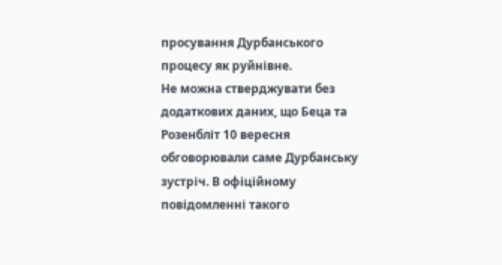просування Дурбанського процесу як руйнівне.
Не можна стверджувати без додаткових даних, що Беца та Розенбліт 10 вересня обговорювали саме Дурбанську зустріч. В офіційному повідомленні такого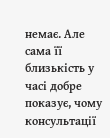немає. Але сама її близькість у часі добре показує, чому консультації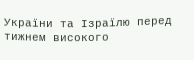України та Ізраїлю перед тижнем високого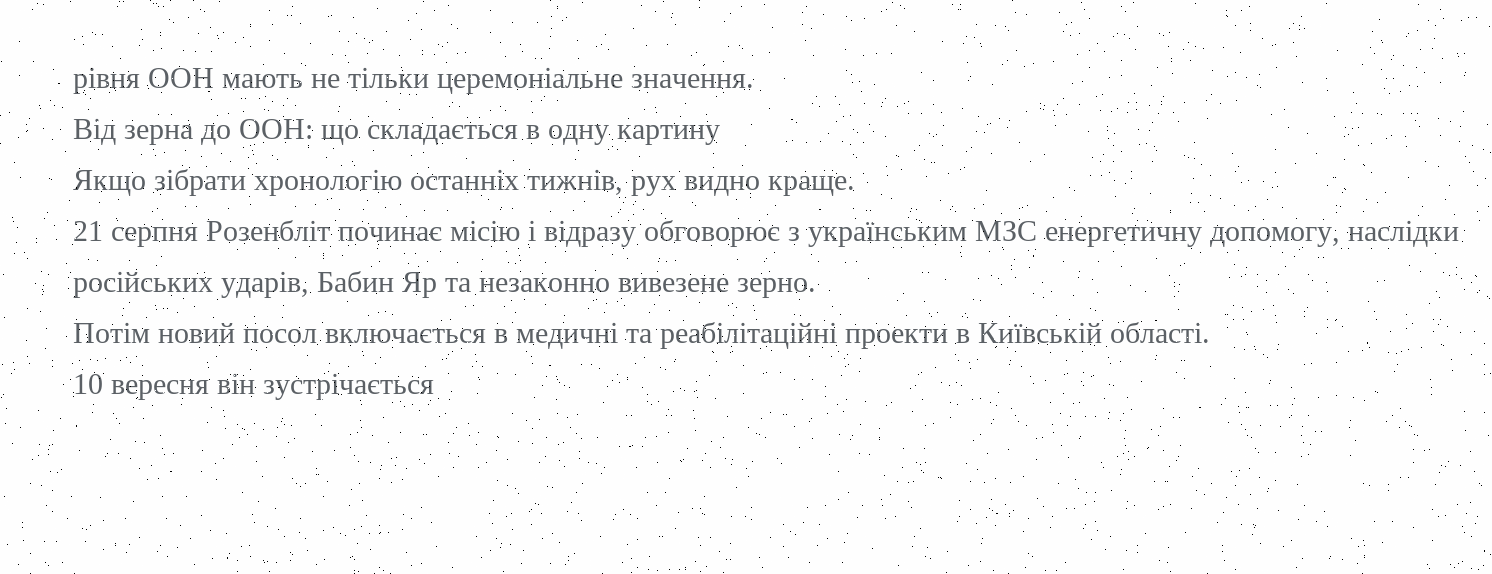рівня ООН мають не тільки церемоніальне значення.
Від зерна до ООН: що складається в одну картину
Якщо зібрати хронологію останніх тижнів, рух видно краще.
21 серпня Розенбліт починає місію і відразу обговорює з українським МЗС енергетичну допомогу, наслідки російських ударів, Бабин Яр та незаконно вивезене зерно.
Потім новий посол включається в медичні та реабілітаційні проекти в Київській області.
10 вересня він зустрічається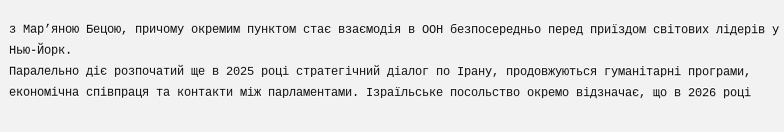з Мар’яною Бецою, причому окремим пунктом стає взаємодія в ООН безпосередньо перед приїздом світових лідерів у Нью-Йорк.
Паралельно діє розпочатий ще в 2025 році стратегічний діалог по Ірану, продовжуються гуманітарні програми, економічна співпраця та контакти між парламентами. Ізраїльське посольство окремо відзначає, що в 2026 році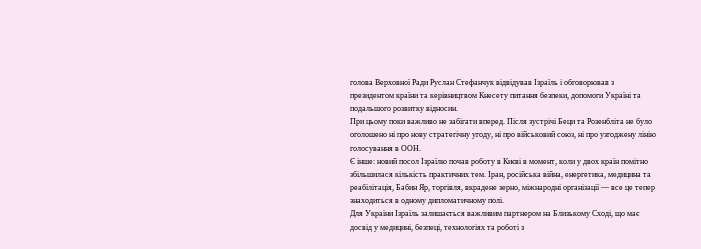голова Верховної Ради Руслан Стефанчук відвідував Ізраїль і обговорював з президентом країни та керівництвом Кнесету питання безпеки, допомоги Україні та подальшого розвитку відносин.
При цьому поки важливо не забігати вперед. Після зустрічі Беци та Розенбліта не було оголошено ні про нову стратегічну угоду, ні про військовий союз, ні про узгоджену лінію голосування в ООН.
Є інше: новий посол Ізраїлю почав роботу в Києві в момент, коли у двох країн помітно збільшилася кількість практичних тем. Іран, російська війна, енергетика, медицина та реабілітація, Бабин Яр, торгівля, вкрадене зерно, міжнародні організації — все це тепер знаходиться в одному дипломатичному полі.
Для України Ізраїль залишається важливим партнером на Близькому Сході, що має досвід у медицині, безпеці, технологіях та роботі з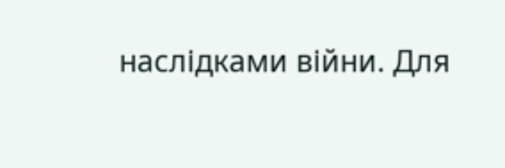наслідками війни. Для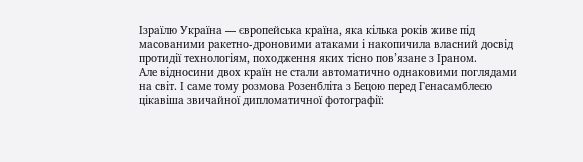Ізраїлю Україна — європейська країна, яка кілька років живе під масованими ракетно-дроновими атаками і накопичила власний досвід протидії технологіям, походження яких тісно пов’язане з Іраном.
Але відносини двох країн не стали автоматично однаковими поглядами на світ. І саме тому розмова Розенбліта з Бецою перед Генасамблеєю цікавіша звичайної дипломатичної фотографії: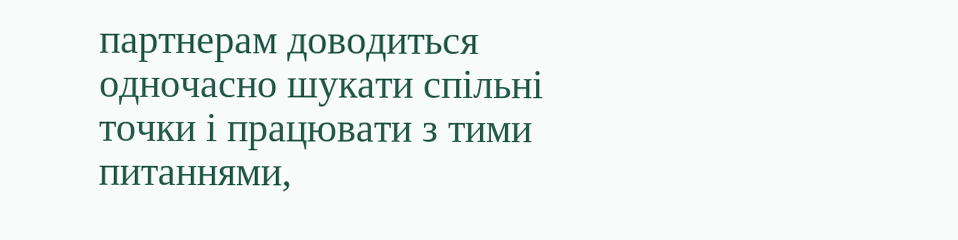партнерам доводиться одночасно шукати спільні точки і працювати з тими питаннями,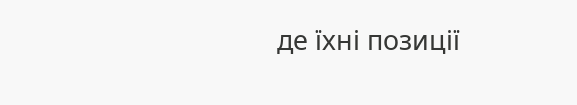де їхні позиції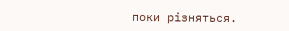поки різняться.